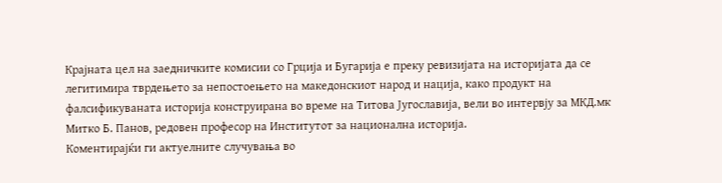Крајната цел на заедничките комисии со Грција и Бугарија е преку ревизијата на историјата да се легитимира тврдењето за непостоењето на македонскиот народ и нација, како продукт на фалсификуваната историја конструирана во време на Титова Југославија, вели во интервју за МКД.мк Митко Б. Панов, редовен професор на Институтот за национална историја.
Коментирајќи ги актуелните случувања во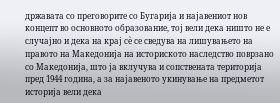државата со преговорите со Бугарија и најавениот нов концепт во основното образование, тој вели дека ништо не е случајно и дека на крај сѐ се сведува на лишувањето на правото на Македонија на историското наследство поврзано со Македонија, што ја вклучува и сопствената територија пред 1944 година, а за најавеното укинување на предметот историја вели дека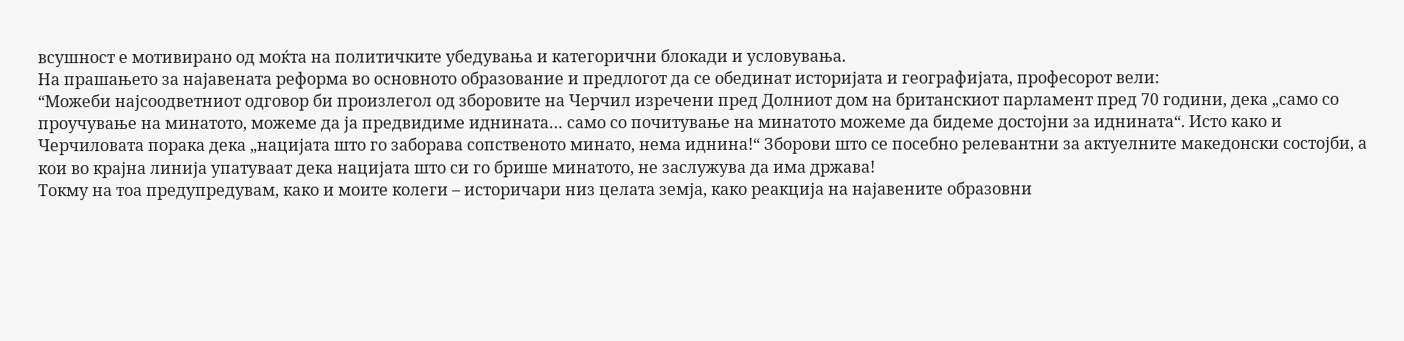всушност е мотивирано од моќта на политичките убедувања и категорични блокади и условувања.
На прашањето за најавената реформа во основното образование и предлогот да се обединат историјата и географијата, професорот вели:
“Можеби најсоодветниот одговор би произлегол од зборовите на Черчил изречени пред Долниот дом на британскиот парламент пред 70 години, дека „само со проучување на минатото, можеме да ја предвидиме иднината… само со почитување на минатото можеме да бидеме достојни за иднината“. Исто како и Черчиловата порака дека „нацијата што го заборава сопственото минато, нема иднина!“ Зборови што се посебно релевантни за актуелните македонски состојби, а кои во крајна линија упатуваат дека нацијата што си го брише минатото, не заслужува да има држава!
Токму на тоа предупредувам, како и моите колеги – историчари низ целата земја, како реакција на најавените образовни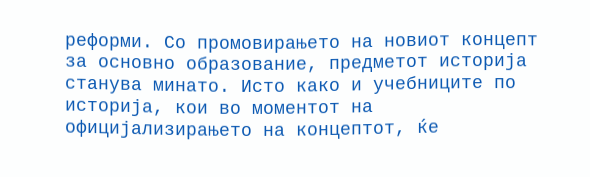реформи. Со промовирањето на новиот концепт за основно образование, предметот историја станува минато. Исто како и учебниците по историја, кои во моментот на официјализирањето на концептот, ќе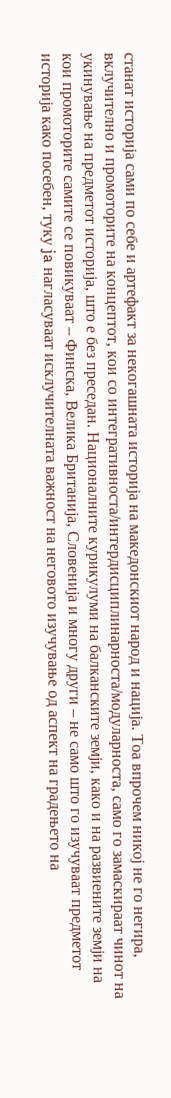станат историја сами по себе и артефакт за некогашната историја на македонскиот народ и нација. Тоа впрочем никој не го негира, вклучително и промоторите на концептот, кои со интегративноста/интердисциплинарноста/модуларноста, само го замаскираат чинот на укинување на предметот историја, што е без преседан. Националните курикулуми на балканските земји, како и на развиените земји на кои промоторите самите се повикуваат – Финска, Велика Британија, Словенија и многу други – не само што го изучуваат предметот историја како посебен, туку ja нагласуваат исклучителната важност на неговото изучување од аспект на градењето на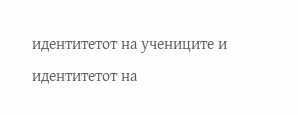идентитетот на учениците и идентитетот на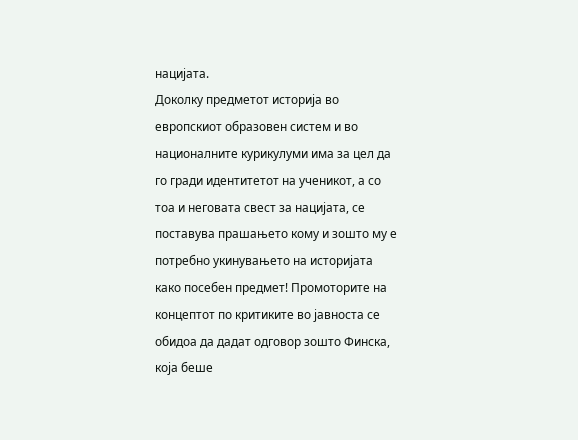нацијата.
Доколку предметот историја во европскиот образовен систем и во националните курикулуми има за цел да го гради идентитетот на ученикот, а со тоа и неговата свест за нацијата, се поставува прашањето кому и зошто му е потребно укинувањето на историјата како посебен предмет! Промоторите на концептот по критиките во јавноста се обидоа да дадат одговор зошто Финска, која беше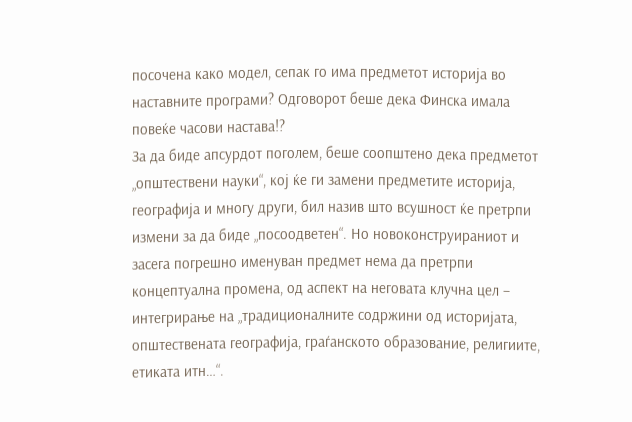посочена како модел, сепак го има предметот историја во наставните програми? Одговорот беше дека Финска имала повеќе часови настава!?
За да биде апсурдот поголем, беше соопштено дека предметот „општествени науки“, кој ќе ги замени предметите историја, географија и многу други, бил назив што всушност ќе претрпи измени за да биде „посоодветен“. Но новоконструираниот и засега погрешно именуван предмет нема да претрпи концептуална промена, од аспект на неговата клучна цел – интегрирање на „традиционалните содржини од историјата, општествената географија, граѓанското образование, религиите, етиката итн…“.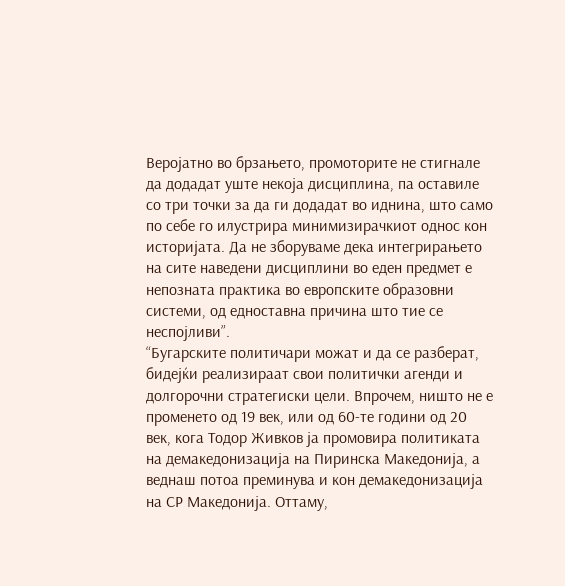Веројатно во брзањето, промоторите не стигнале да додадат уште некоја дисциплина, па оставиле со три точки за да ги додадат во иднина, што само по себе го илустрира минимизирачкиот однос кон историјата. Да не зборуваме дека интегрирањето на сите наведени дисциплини во еден предмет е непозната практика во европските образовни системи, од едноставна причина што тие се неспојливи”.
“Бугарските политичари можат и да се разберат, бидејќи реализираат свои политички агенди и долгорочни стратегиски цели. Впрочем, ништо не е променето од 19 век, или од 60-те години од 20 век, кога Тодор Живков ја промовира политиката на демакедонизација на Пиринска Македонија, а веднаш потоа преминува и кон демакедонизација на СР Македонија. Оттаму,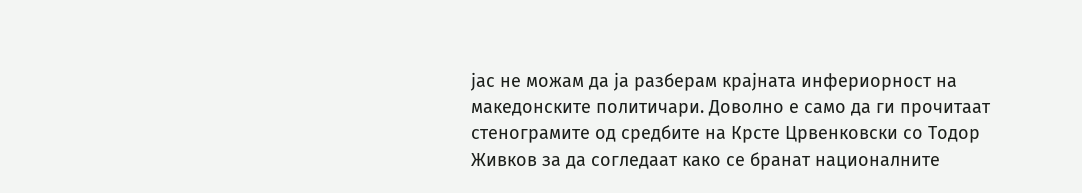јас не можам да ја разберам крајната инфериорност на македонскитe политичари. Доволно е само да ги прочитаат стенограмите од средбите на Крсте Црвенковски со Тодор Живков за да согледаат како се бранат националните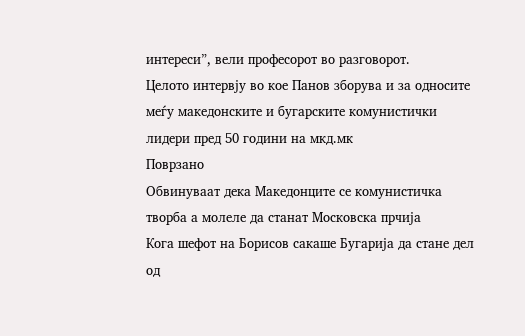интереси”, вели професорот во разговорот.
Целото интервју во кое Панов зборува и за односите меѓу македонските и бугарските комунистички лидери пред 50 години на мкд.мк
Поврзано
Обвинуваат дека Македонците се комунистичка творба а молеле да станат Московска прчија
Кога шефот на Борисов сакаше Бугарија да стане дел од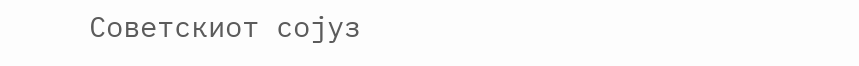Советскиот сојуз